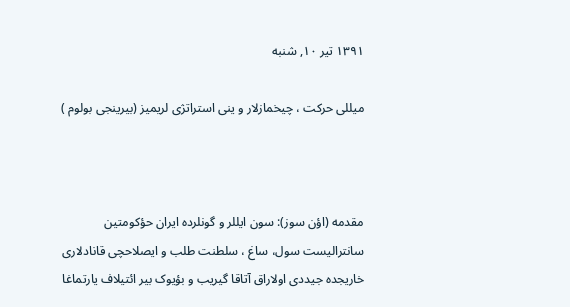۱۳۹۱ تیر ۱۰, شنبه

میللی حرکت ، چیخمازلار و ینی استراتژی لریمیز (بیرینجی بولوم )



مقدمه (اؤن سوز): سون ایللر و گونلرده ایران حؤکومتین سانترالیست سول، ساغ ، سلطنت طلب و ايصلاحچی قانادلاری خاریجده جیددی اولاراق آتاقا گيریب و بؤیوک بیر ائتيلاف یارتماغا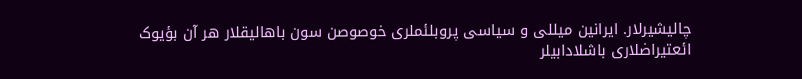چالیشیرلار. ایرانین ميللی و سیاسی پروبلئملری خوصوصن سون باهالیقلار هر آن بؤیوک ائعتيراضلاری باشلادابیلر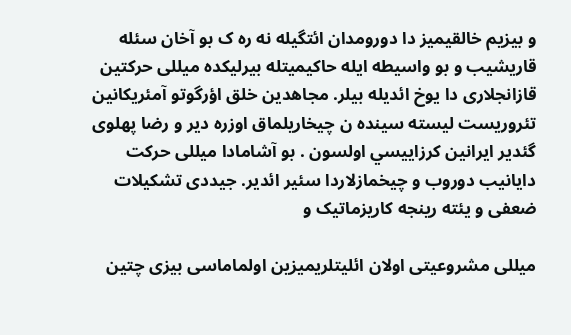و بیزیم خالقیمیز دا دورومدان ائتگیله نه ره ک بو آخان سئله قاریشیب و بو واسیطه ایله حاکيمیتله بیرلیکده میللی حرکتین قازانجلاری دا یوخ ائدیله بیلر. مجاهدین خلق اؤرگوتو آمئریکانین تئروریست لیسته سینده ن چیخاریلماق اوزره دیر و رضا پهلوی گئدیر ایرانین کرزاییسي اولسون . بو آشامادا میللی حرکت دایانیب دوروب و چیخمازلاردا سئیر ائدیر. جیددی تشکیلات ضعفی و یئته رینجه کاریزماتیک و

میللی مشروعیتی اولان ائلیتلریمیزین اولماماسی بیزی چتین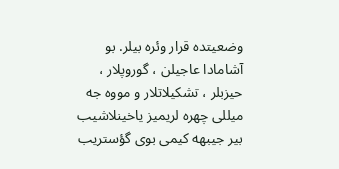وضعیتده قرار وئره بیلر. بو آشامادا عاجیلن ، گوروپلار ، حیزبلر ، تشکیلاتلار و مووه جه میللی چهره لریمیز یاخینلاشیب بیر جيبهه کیمی بوی گؤستریب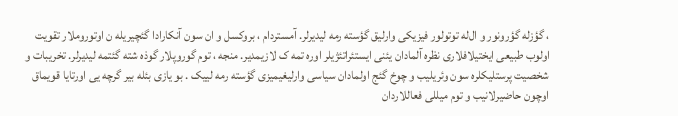، گؤزله گؤرونور و ال‌له توتولور فیزیکی وارلیق گؤسته رمه لیدیرلر. آمستردام ، بروکسل و ان سون آنکارادا گئچیریله ن اوتوروملار تقویت اولوب طبیعی ايختيلافلاری نظره آلمادان یئنی ايستئراتئژیلر اوره تمه ک لازیمدیر. منجه ، توم گوروپلار گوذه شته گئتمه لیدیرلر. تخریبات و شخصیت پرستلیکلره سون وئریلیب و چوخ گئج اولمادان سیاسی وارلیغیمیزی گؤسته رمه لییک . بو یازی بئله بیر گرچه یی اورتایا قویماق اوچون حاضیرلانیب و توم میللی فعاللاردان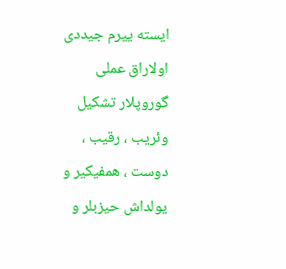ایسته ییرم جیددی اولاراق عملی گوروپلار تشکیل وئریب ، رقیب ، دوست ، همفیکیر و یولداش حیزبلر و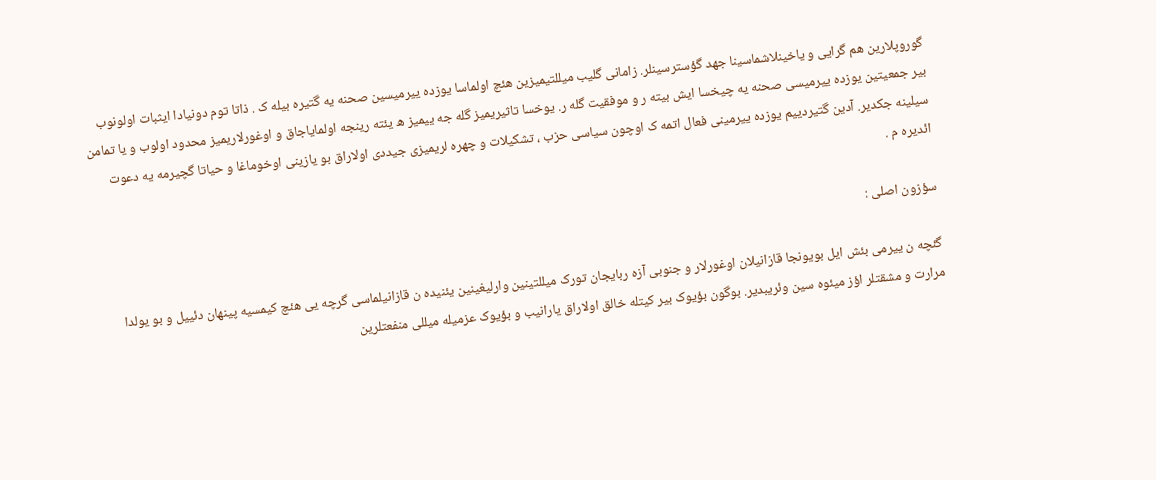گوروپلارین هم گرایی و یاخینلاشماسینا جهد گؤسترسینلر. زامانی گلیب میللتیمیزین هئچ اولماسا یوزده ییرمیسین صحنه یه گتیره بیله ک . ذاتا توم دونیادا ايثبات اولونوب بیر جمعیتین یوزده ییرمیسی صحنه یه چیخسا ایش بیته ر و موفقیت گله ر. یوخسا تاثیریمیز گله جه ییمیز ه یئته رینجه اولمایاجاق و اوغورلاریمیز محدود اولوب و یا تمامن سیلینه جکدیر. آدین گتیردییم یوزده ییرمینی فعال اتمه ک اوچون سیاسی حزب ، تشکیلات و چهره لریمیزی جیددی اولاراق بو یازینی اوخوماغا و حیاتا گچیرمه يه دعوت ائدیره م .

سؤزون اصلی :

گئچه ن ییرمی بئش ایل بویونجا قازانیلان اوغورلار و جنوبی آزه ربایجان تورک میللتینین وارلیغینین یئنیده ن قازانیلماسی گرچه يی هئچ کیمسیه پینهان دئییل و بو یولدا مرارت و مشقتلر اؤز میئوه سین وئریبدیر. بوگون بؤیوک بیر کیتله خالق اولاراق یارانیب و بؤیوک عزمیله میللی منفعتلرین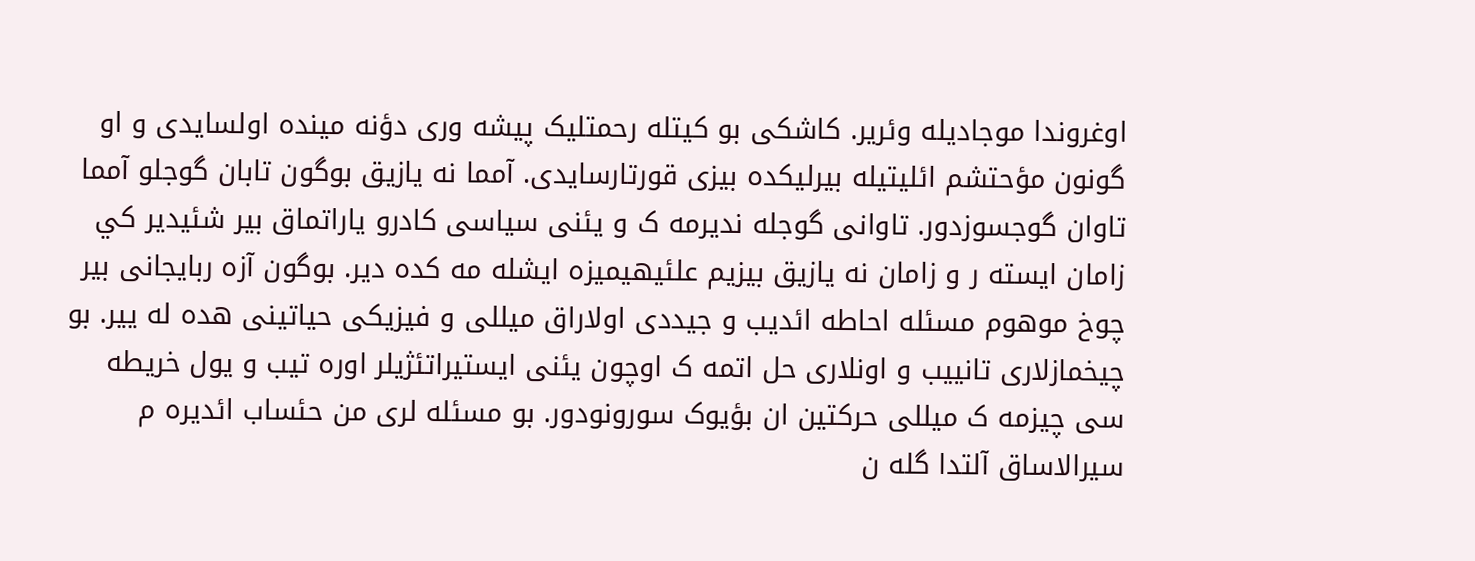اوغروندا موجاديله وئریر. کاشکی بو کیتله رحمتلیک پیشه وری دؤنه مینده اولسایدی و او گونون مؤحتشم ائلیتیله بیرلیکده بیزی قورتارسایدی. آمما نه یازیق بوگون تابان گوجلو آمما تاوان گوجسوزدور. تاوانی گوجله ندیرمه ک و یئنی سیاسی کادرو یاراتماق بیر شئیدیر کي زامان ایسته ر و زامان نه یازیق بیزیم علئیهیمیزه ایشله مه کده دیر. بوگون آزه ربایجانی بیر چوخ موهوم مسئله احاطه ائدیب و جیددی اولاراق میللی و فیزیکی حیاتینی هده له ییر. بو چیخمازلاری تانییب و اونلاری حل اتمه ک اوچون یئنی ايستيراتئژیلر اوره تیب و یول خریطه سی چیزمه ک میللی حرکتین ان بؤیوک سورونودور. بو مسئله لری من حئساب ائدیره م سیرالاساق آلتدا گله ن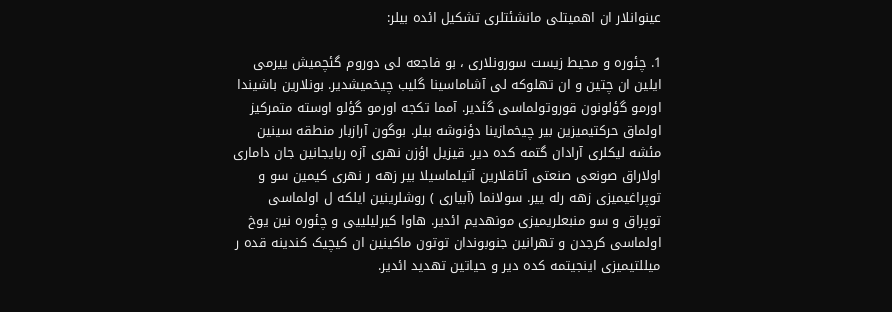عینوانلار ان اهمیتلی مانشئتلری تشکیل ائده بیلر:

1. چئوره و محیط زیست سورونلاری ، بو فاجعه لی دوروم گئچمیش ییرمی ایلین ان چتین و ان تهلوکه لی آشاماسینا گلیب چیخمیشدیر. بونلارین باشیندا اورمو گؤلونون قوروتولماسی گئدیر. آمما تکجه اورمو گؤلو اوسته متمرکیز اولماق حرکتیمیزین بیر چیخمازینا دؤنوشه بیلر. بوگون آرازبار منطقه سینین مئشه لیکلری آرادان گتمه کده دیر. قیزیل اؤزن نهری آزه ربایجانین جان داماری اولاراق صونعی صنعتی آتاقلارین آتیلماسیلا بیر زهه ر نهری کیمین سو و توپراغیمیزی زهه رله ییر. سولانما (آبیاری ) روشلرینین ایلکه ل اولماسی توپراق و سو منبعلریمیزی مونهديم ائدیر. هاوا کیرلیلیيی و چئوره نین یوخ اولماسی کرجدن و تهرانین جنوبوندان توتون ماکینین ان کیچیک کندینه قده ر میللتیمیزی اینجیتمه کده دیر و حیاتین تهدید ائدیر.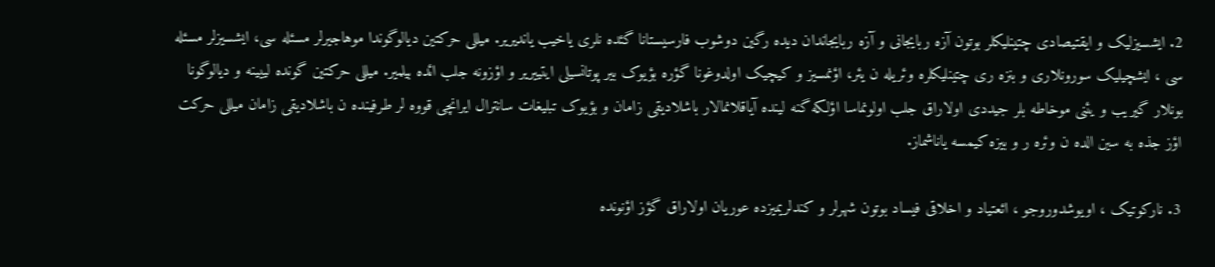2. ایشسیزلیک و ايقتيصادی چتینلیکلر بوتون آزه ربایجانی و آزه ربایجاندان دیده رگین دوشوب فارسیستانا گئده نلری یاخیب یاندیریر. میللی حرکتین دیالوگوندا موهاجیرلر مسئله سی، ایشسیزلر مسئله سی ، ایشچیلیک سورونلاری و بنزه ری چتینلیکلره وئریله ن یئر، اؤنمسیز و کیچیک اولدوغونا گؤره بؤیوک بیر پوتانسیلی ایتییریر و اؤزونه جلب ائده بیلمیر. میللی حرکتین گونده لیيینه و دیالوگونا بونلار گیریب و یئنی موخاطه بلر جیددی اولاراق جلب اولونماسا اؤلکه گنه لینده آیاقلانمالار باشلادیقی زامان و بؤیوک تبلیغات سانترال ایرانچی قووه لر طرفینده ن باشلادیقی زامان میللی حرکت اؤز جذه به سین الده ن وئره ر و بیزه کیمسه یاناشماز.

3. نارکوتیک ، اویوشدوروجو ، ائعتیاد و اخلاقی فيساد بوتون شهرلر و کندلریمیزده عوریان اولاراق گؤز اؤنونده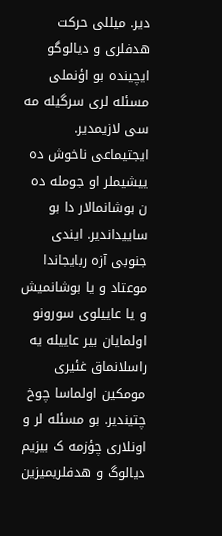دیر. میللی حرکت هدفلری و دیالوگو ایچینده بو اؤنملی مسئله لری سرگیله مه سی لازیمدیر. ایجتیماعی ناخوش ده ییشیملر او جومله ده ن بوشانمالار دا بو ساییداندیر. ایندی جنوبی آزه ربایجاندا موعتاد و یا بوشانمیش و یا عایيلوی سورونو اولمایان بیر عايیله یه راسلانماق غئیری مومکین اولماسا چوخ چتیندیر. بو مسئله لر و اونلاری چؤزمه ک بیزیم دیالوگ و هدفلریمیزین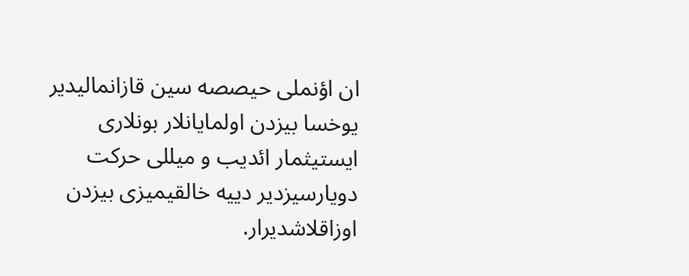ان اؤنملی حیصصه سین قازانمالیدیر یوخسا بیزدن اولمایانلار بونلاری ایستیثمار ائدیب و میللی حرکت دویارسیزدیر دیيه خالقیمیزی بیزدن اوزاقلاشدیرار.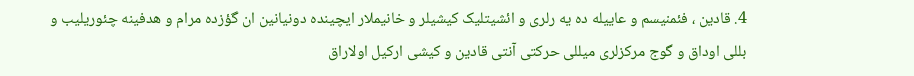4. قادین ، فئمنیسم و عايیله ده یه رلری و ائشیتلیک کیشیلر و خانیملار ایچینده دونیانین ان گؤزده مرام و هدفینه چئوریلیب و بللی اوداق و گوج مرکزلری میللی حرکتی آنتی قادین و کیشی ارکیل اولاراق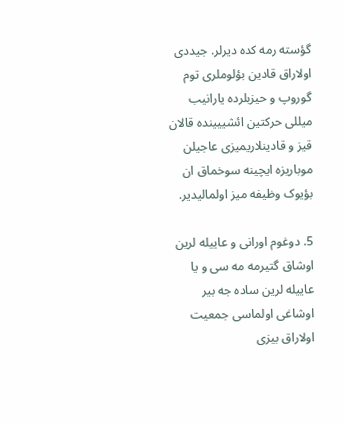گؤسته رمه کده دیرلر. جیددی اولاراق قادین بؤلوملری توم گوروپ و حیزبلرده یارانیب میللی حرکتین ائشیيینده قالان قیز و قادینلاریمیزی عاجیلن موباریزه ایچینه سوخماق ان بؤیوک وظیفه میز اولمالیدیر.

5. دوغوم اورانی و عايیله لرین اوشاق گتیرمه مه سی و یا عايیله لرین ساده جه بیر اوشاغی اولماسی جمعیت اولاراق بیزی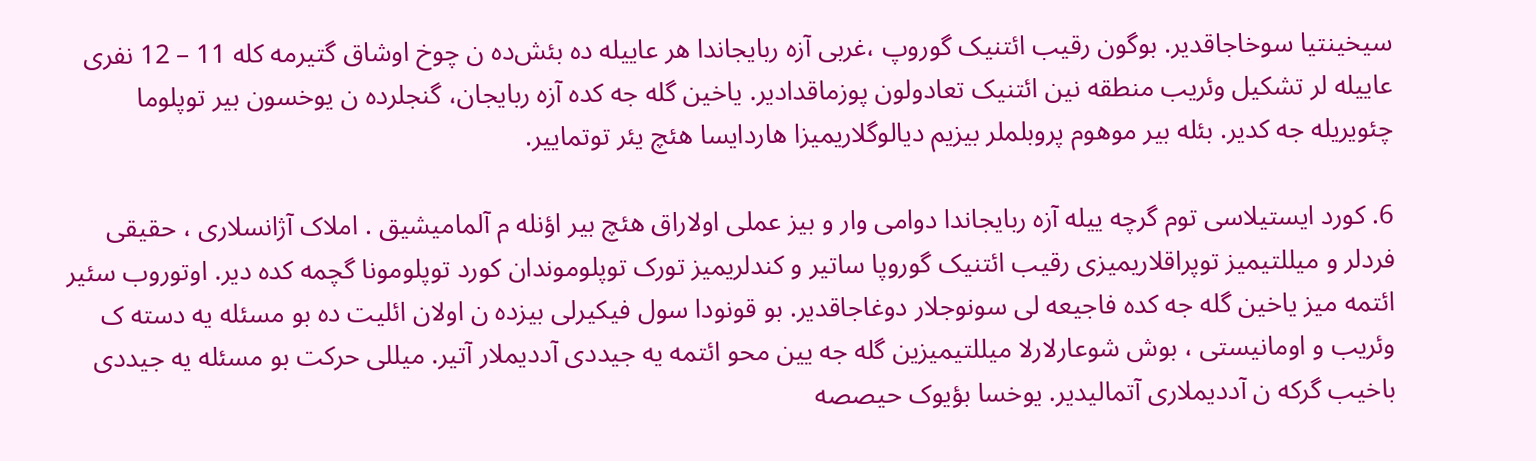سیخینتیا سوخاجاقدیر. بوگون رقیب ائتنیک گوروپ ،غربی آزه ربایجاندا هر عايیله ده بئش‌ده ن چوخ اوشاق گتیرمه کله 11 – 12 نفری عايیله لر تشکیل وئریب منطقه نین ائتنیک تعادولون پوزماقدادیر. یاخین گله جه کده آزه ربایجان، گنجلرده ن یوخسون بیر توپلوما چئویریله جه کدیر. بئله بیر موهوم پروبلملر بیزیم دیالوگلاریمیزا هاردایسا هئچ یئر توتماییر.

6. کورد ايستیلاسی توم گرچه يیله آزه ربایجاندا دوامی وار و بیز عملی اولاراق هئچ بیر اؤنله م آلمامیشیق . املاک آژانسلاری ، حقیقی فردلر و میللتیمیز توپراقلاریمیزی رقیب ائتنیک گوروپا ساتیر و کندلریمیز تورک توپلوموندان کورد توپلومونا گچمه کده دیر. اوتوروب سئیر ائتمه میز یاخین گله جه کده فاجيعه لی سونوجلار دوغاجاقدیر. بو قونودا سول فیکیرلی بیزده ن اولان ائلیت ده بو مسئله یه دسته ک وئریب و اومانیستی ، بوش شوعارلارلا میللتیمیزین گله جه يین محو ائتمه يه جیددی آددیملار آتیر. میللی حرکت بو مسئله یه جیددی باخیب گرکه ن آددیملاری آتمالیدیر. یوخسا بؤیوک حیصصه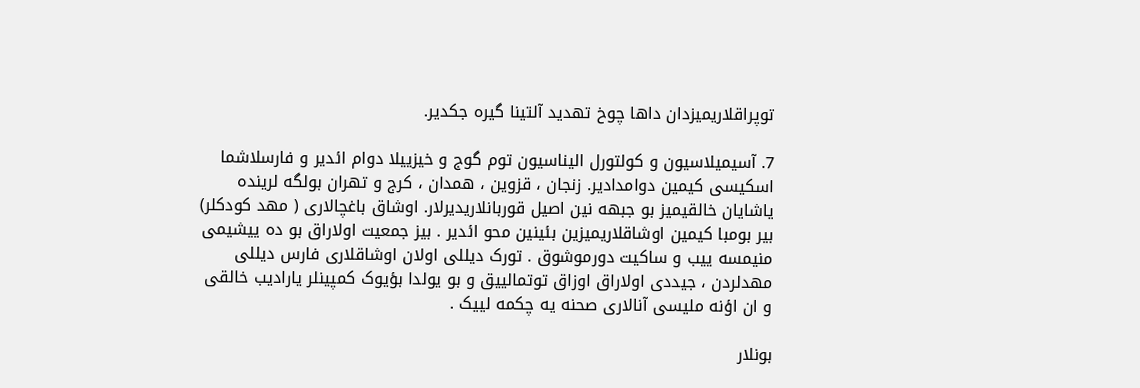توپراقلاریمیزدان داها چوخ تهدید آلتینا گیره جکدیر.

7. آسیمیلاسیون و کولتورل الیناسیون توم گوج و خیزیيلا دوام ائدیر و فارسلاشما اسکیسی کیمین دوامدادیر. زنجان ، قزوین ، همدان ، کرج و تهران بولگه لرینده یاشایان خالقیمیز بو جبهه نین اصیل قوربانلاریدیرلار. اوشاق باغچالاری ( مهد کودکلر) بیر بومبا کیمین اوشاقلاریمیزین بئینین محو ائدیر . بیز جمعیت اولاراق بو ده ییشیمی منیمسه ییب و ساکیت دورموشوق . تورک دیللی اولان اوشاقلاری فارس دیللی مهدلردن ، جیددی اولاراق اوزاق توتمالییق و بو یولدا بؤیوک کمپینلر یارادیب خالقی و ان اؤنه ملیسی آنالاری صحنه یه چکمه لییک .

بونلار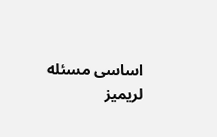اساسی مسئله لریمیز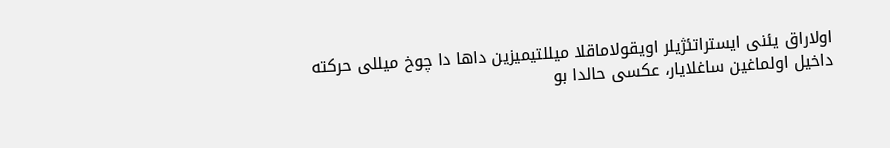اولاراق یئنی ايستراتئژیلر اویقولاماقلا میللتیمیزین داها دا چوخ میللی حرکته داخیل اولماغین ساغلایار، عکسی حالدا بو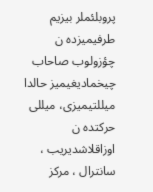پروبلئملر بیزیم طرفیمیزده ن چؤزولوب صاحاب چیخمادیغیمیز حالدا میللتیمیزی، میللی حرکتده ن اوزاقلاشدیریب ، سانترال ، مرکز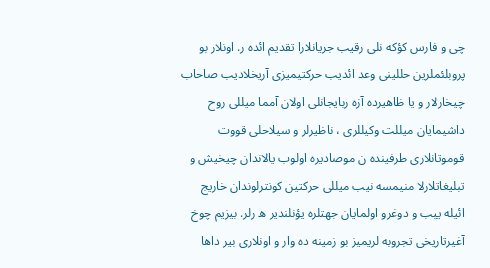چی و فارس کؤکه نلی رقیب جریانلارا تقدیم ائده ر. اونلار بو پروبلئملرین حللینی وعد ائدیب حرکتیمیزی آریخلادیب صاحاب چیخارلار و یا ظاهیرده آزه ربایجانلی اولان آمما میللی روح داشیمایان میللت وکیللری ، ناظیرلر و سیلاحلی قووت قوموتانلاری طرفینده ن موصاديره اولوب یالاندان چیخیش و تبلیغاتلارلا منیمسه نیب میللی حرکتین کونترلوندان خاریج ائیله ییب و دوغرو اولمایان جهتلره یؤنلندیر ه رلر. بیزیم چوخ آغیرتاریخی تجروبه لریمیز بو زمینه ده وار و اونلاری بیر داها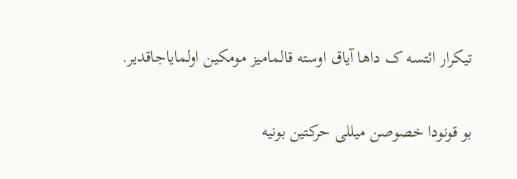تیکرار ائتسه ک داها آیاق اوسته قالمامیز مومکین اولمایاجاقدیر.

بو قونودا خصوصن میللی حرکتین بونیه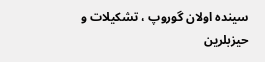سینده اولان گوروپ ، تشکیلات و حیزبلرین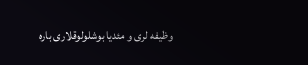وظیفه لری و مئدیا بوشلولوقلاری باره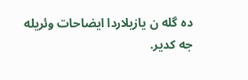ده گله ن یازیلاردا ایضاحات وئریله جه کدیر.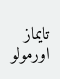تایماز اورمولو